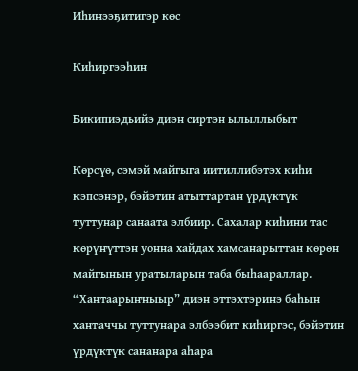Иһинээҕитигэр көс

Киһиргээһин

Бикипиэдьийэ диэн сиртэн ылыллыбыт

Көрсүө, сэмэй майгыга иитиллибэтэх киһи кэпсэнэр, бэйэтин атыттартан үрдүктүк туттунар санаата элбиир. Сахалар киһини тас көрүҥүттэн уонна хайдах хамсанарыттан көрөн майгынын уратыларын таба быһаараллар. “Хантаарыҥныыр” диэн эттэхтэринэ баһын хантаччы туттунара элбээбит киһиргэс, бэйэтин үрдүктүк сананара аһара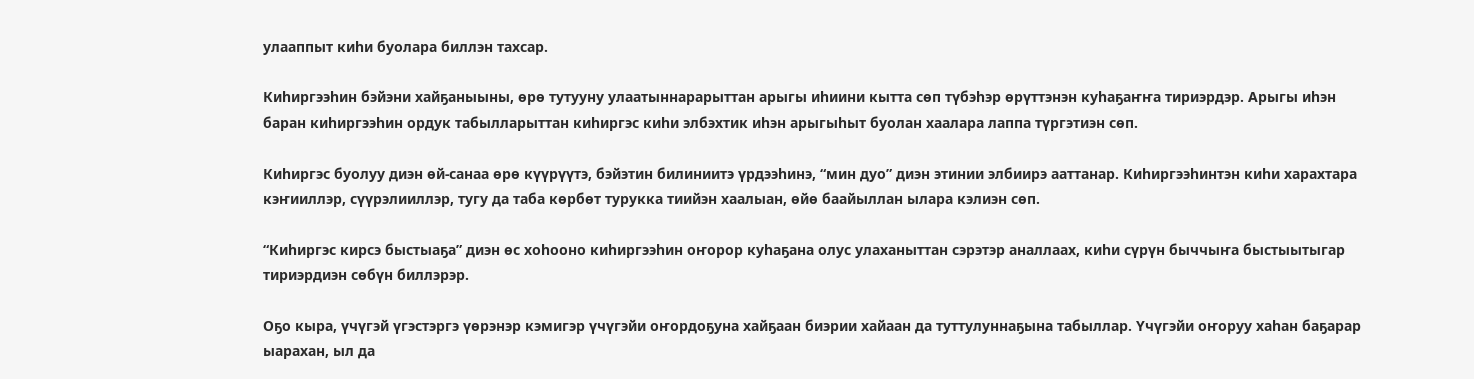улааппыт киһи буолара биллэн тахсар.

Киһиргээһин бэйэни хайҕаныыны, өрө тутууну улаатыннарарыттан арыгы иһиини кытта сөп түбэһэр өрүттэнэн куһаҕаҥҥа тириэрдэр. Арыгы иһэн баран киһиргээһин ордук табылларыттан киһиргэс киһи элбэхтик иһэн арыгыһыт буолан хаалара лаппа түргэтиэн сөп.

Киһиргэс буолуу диэн өй-санаа өрө күүрүүтэ, бэйэтин билиниитэ үрдээһинэ, “мин дуо” диэн этинии элбиирэ ааттанар. Киһиргээһинтэн киһи харахтара кэҥииллэр, сүүрэлииллэр, тугу да таба көрбөт турукка тиийэн хаалыан, өйө баайыллан ылара кэлиэн сөп.

“Киһиргэс кирсэ быстыаҕа” диэн өс хоһооно киһиргээһин оҥорор куһаҕана олус улаханыттан сэрэтэр аналлаах, киһи сүрүн быччыҥа быстыытыгар тириэрдиэн сөбүн биллэрэр.

Оҕо кыра, үчүгэй үгэстэргэ үөрэнэр кэмигэр үчүгэйи оҥордоҕуна хайҕаан биэрии хайаан да туттулуннаҕына табыллар. Үчүгэйи оҥоруу хаһан баҕарар ыарахан, ыл да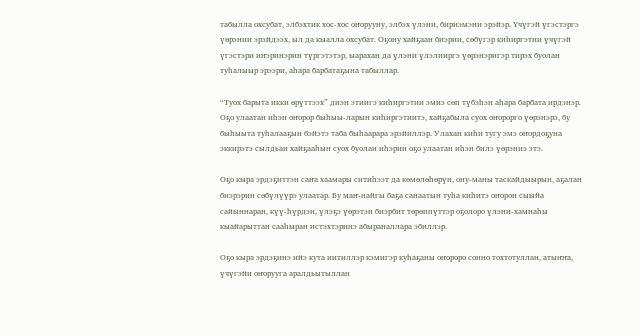табылла охсубат, элбэхтик хос-хос оҥорууну, элбэх үлэни, бириэмэни эрэйэр. Үчүгэй үгэстэргэ үөрэнии эрэйдээх, ыл да кыалла охсубат. Оҕону хайҕаан биэрии, сөбүгэр киһиргэтии үчүгэй үгэстэри иҥэринэрин түргэтэтэр, ыарахан да үлэни үлэлииргэ үөрэнэригэр тирэх буолан туһалыыр эрээри, аһара барбатаҕына табыллар.

“Туох барыта икки өрүттээх” диэн этиигэ киһиргэтии эмиэ сөп түбэһэн аһара барбата ирдэнэр. Оҕо улаатан иһэн оҥорор быһыы-ларын киһиргэтиитэ, хайҕабыла суох оҥорорго үөрэнэрэ, бу быһыыта туһалааҕын бэйэтэ таба быһаарара эрэйиллэр. Улахан киһи тугу эмэ оҥордоҕуна эккирэтэ сылдьан хайҕааһын суох буолан иһэрин оҕо улаатан иһэн билэ үөрэниэ этэ.

Оҕо кыра эрдэҕиттэн саҥа хаамары ситиһээт да көмөлөһөрүн, ону-маны таскайдыырын, аҕалан биэрэрин сөбүлүүрэ улаатар. Бу маҥ-найгы баҕа санаатын туһа киһитэ оҥорон сыыйа сайыннаран, күү-һүрдэн, үлэҕэ үөрэтэн биэрбит төрөппүттэр оҕолоро үлэни-хамнаһы кыайарыттан сааһыран истэхтэринэ абыраналлара эбиллэр.

Оҕо кыра эрдэҕинэ ийэ кута иитиллэр кэмигэр куһаҕаны оҥороро сонно тохтотуллан, атыҥҥа, үчүгэйи оҥорууга аралдьытыллан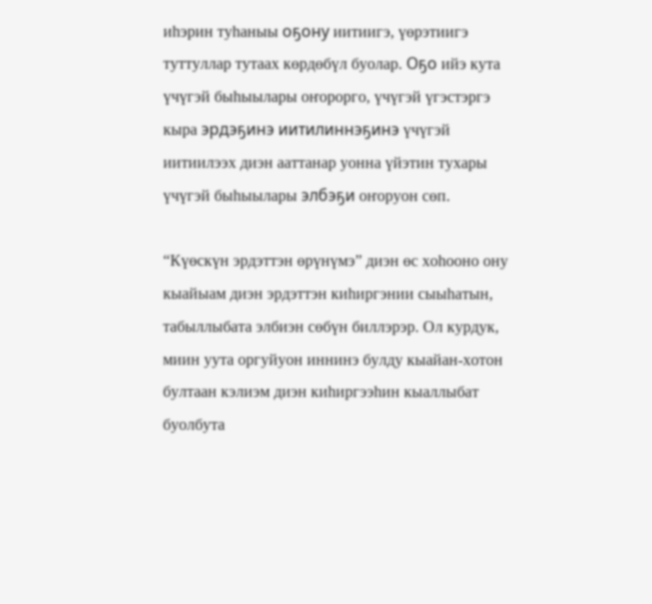иһэрин туһаныы оҕону иитиигэ, үөрэтиигэ туттуллар тутаах көрдөбүл буолар. Оҕо ийэ кута үчүгэй быһыылары оҥорорго, үчүгэй үгэстэргэ кыра эрдэҕинэ иитилиннэҕинэ үчүгэй иитиилээх диэн ааттанар уонна үйэтин тухары үчүгэй быһыылары элбэҕи оҥоруон сөп.

“Күөскүн эрдэттэн өрүнүмэ” диэн өс хоһооно ону кыайыам диэн эрдэттэн киһиргэнии сыыһатын, табыллыбата элбиэн сөбүн биллэрэр. Ол курдук, миин уута оргуйуон иннинэ булду кыайан-хотон бултаан кэлиэм диэн киһиргээһин кыаллыбат буолбута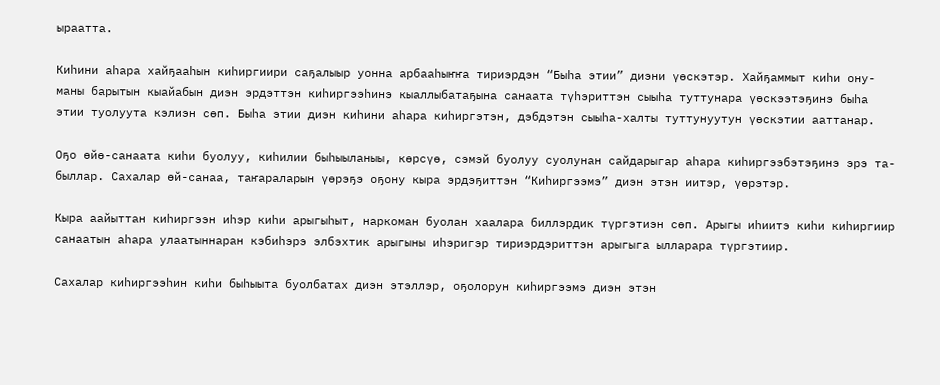ыраатта.

Киһини аһара хайҕааһын киһиргиири саҕалыыр уонна арбааһыҥҥа тириэрдэн “Быһа этии” диэни үөскэтэр. Хайҕаммыт киһи ону-маны барытын кыайабын диэн эрдэттэн киһиргээһинэ кыаллыбатаҕына санаата түһэриттэн сыыһа туттунара үөскээтэҕинэ быһа этии туолуута кэлиэн сөп. Быһа этии диэн киһини аһара киһиргэтэн, дэбдэтэн сыыһа-халты туттунуутун үөскэтии ааттанар.

Оҕо өйө-санаата киһи буолуу, киһилии быһыыланыы, көрсүө, сэмэй буолуу суолунан сайдарыгар аһара киһиргээбэтэҕинэ эрэ та-быллар. Сахалар өй-санаа, таҥараларын үөрэҕэ оҕону кыра эрдэҕиттэн “Киһиргээмэ” диэн этэн иитэр, үөрэтэр.

Кыра аайыттан киһиргээн иһэр киһи арыгыһыт, наркоман буолан хаалара биллэрдик түргэтиэн сөп. Арыгы иһиитэ киһи киһиргиир санаатын аһара улаатыннаран кэбиһэрэ элбэхтик арыгыны иһэригэр тириэрдэриттэн арыгыга ылларара түргэтиир.

Сахалар киһиргээһин киһи быһыыта буолбатах диэн этэллэр, оҕолорун киһиргээмэ диэн этэн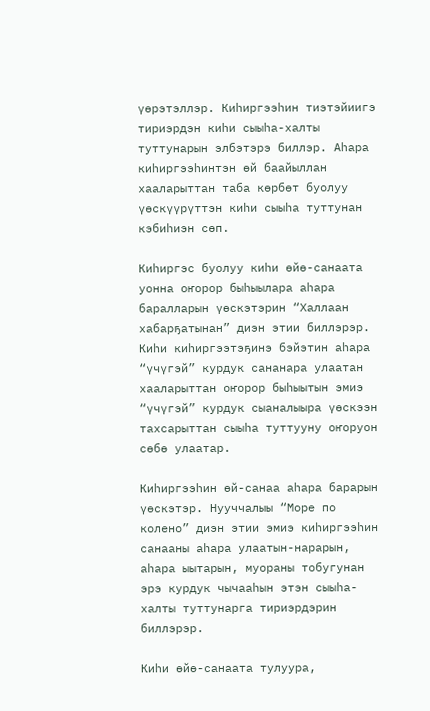үөрэтэллэр. Киһиргээһин тиэтэйиигэ тириэрдэн киһи сыыһа-халты туттунарын элбэтэрэ биллэр. Аһара киһиргээһинтэн өй баайыллан хааларыттан таба көрбөт буолуу үөскүүрүттэн киһи сыыһа туттунан кэбиһиэн сөп.

Киһиргэс буолуу киһи өйө-санаата уонна оҥорор быһыылара аһара баралларын үөскэтэрин “Халлаан хабарҕатынан” диэн этии биллэрэр. Киһи киһиргээтэҕинэ бэйэтин аһара “үчүгэй” курдук сананара улаатан хааларыттан оҥорор быһыытын эмиэ “үчүгэй” курдук сыаналыыра үөскээн тахсарыттан сыыһа туттууну оҥоруон сөбө улаатар.

Киһиргээһин өй-санаа аһара барарын үөскэтэр. Нууччалыы “Море по колено” диэн этии эмиэ киһиргээһин санааны аһара улаатын-нарарын, аһара ыытарын, муораны тобугунан эрэ курдук чычааһын этэн сыыһа-халты туттунарга тириэрдэрин биллэрэр.

Киһи өйө-санаата тулуура,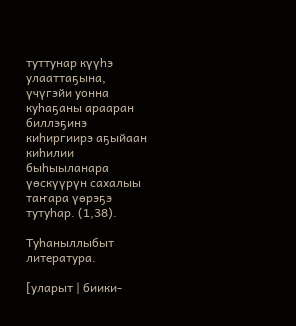туттунар күүһэ улааттаҕына, үчүгэйи уонна куһаҕаны арааран биллэҕинэ киһиргиирэ аҕыйаан  киһилии быһыыланара үөскүүрүн сахалыы таҥара үөрэҕэ тутуһар. (1,38).

Туһаныллыбыт литература.

[уларыт | биики-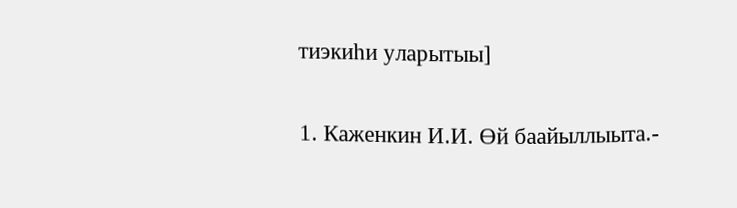тиэкиһи уларытыы]

1. Каженкин И.И. Өй баайыллыыта.-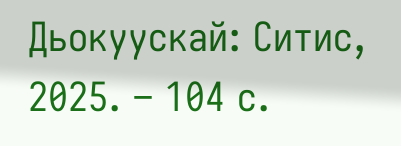Дьокуускай: Ситис, 2025. – 104 с.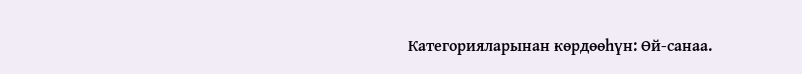Категорияларынан көрдөөһүн: Өй-санаа.